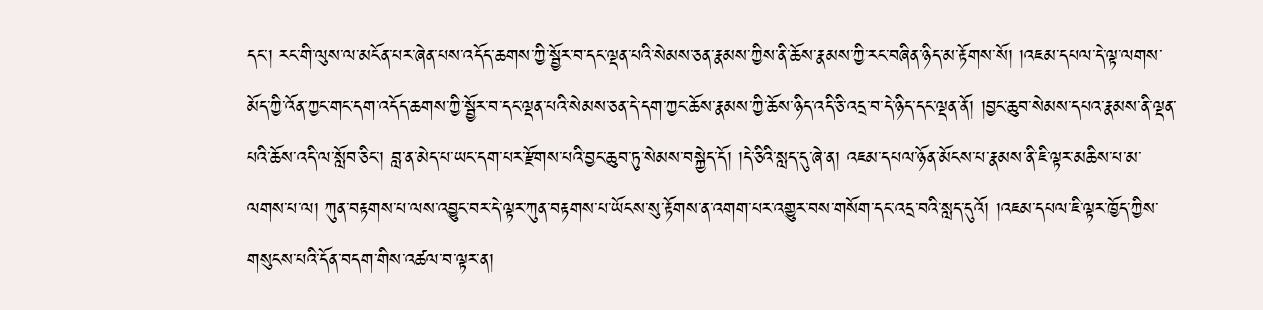དང་། རང་གི་ལུས་ལ་མངོན་པར་ཞེན་པས་འདོད་ཆགས་ཀྱི་སྦྱོར་བ་དང་ལྡན་པའི་སེམས་ཅན་རྣམས་ཀྱིས་ནི་ཆོས་རྣམས་ཀྱི་རང་བཞིན་ཉིད་མ་རྟོགས་སོ། །འཇམ་དཔལ་དེ་ལྟ་ལགས་མོད་ཀྱི་འོན་ཀྱང་གང་དག་འདོད་ཆགས་ཀྱི་སྦྱོར་བ་དང་ལྡན་པའི་སེམས་ཅན་དེ་དག་ཀྱང་ཆོས་རྣམས་ཀྱི་ཆོས་ཉིད་འདི་ཅི་འདྲ་བ་དེ་ཉིད་དང་ལྡན་ནོ། །བྱང་ཆུབ་སེམས་དཔའ་རྣམས་ནི་ལྡན་པའི་ཆོས་འདི་ལ་སློབ་ཅིང་། བླ་ན་མེད་པ་ཡང་དག་པར་རྫོགས་པའི་བྱང་ཆུབ་ཏུ་སེམས་བསྐྱེད་དོ། །དེ་ཅིའི་སླད་དུ་ཞེ་ན། འཇམ་དཔལ་ཉོན་མོངས་པ་རྣམས་ནི་ཇི་ལྟར་མཆིས་པ་མ་ལགས་པ་ལ། ཀུན་བརྟགས་པ་ལས་འབྱུང་བར་དེ་ལྟར་ཀུན་བརྟགས་པ་ཡོངས་སུ་རྟོགས་ན་འགག་པར་འགྱུར་བས་གསོག་དང་འདྲ་བའི་སླད་དུའོ། །འཇམ་དཔལ་ཇི་ལྟར་ཁྱོད་ཀྱིས་གསུངས་པའི་དོན་བདག་གིས་འཚལ་བ་ལྟར་ན།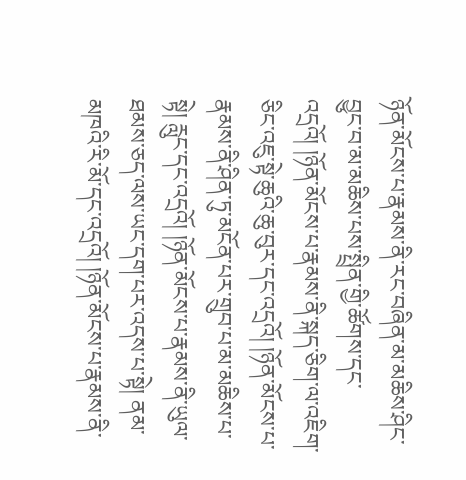ཉོན་མོངས་པ་རྣམས་ནི་རང་བཞིན་མ་མཆིས་ཤིང་བྱུང་བ་མ་མཆིས་པས་སྤྲིན་གྱི་ཚོགས་དང་འདྲའོ། །ཉོན་མོངས་པ་རྣམས་ནི་སྐད་ཅིག་ལ་འཇིག་ཅིང་འཇུ་སྟེ་ཆུའི་ཆུ་བུར་དང་འདྲའོ། །ཉོན་མོངས་པ་རྣམས་ནི་ཤིན་ཏུ་མངོན་པར་གྲུབ་པ་མ་མཆིས་པ་སྟེ། རླུང་དང་འདྲའོ། །ཉོན་མོངས་པ་རྣམས་ནི་ཡུལ་ཐམས་ཅད་ལས་ཡང་དག་པར་འདས་པ་སྟེ། ནམ་མཁའི་རི་མོ་དང་འདྲའོ། །ཉོན་མོངས་པ་རྣམས་ནི་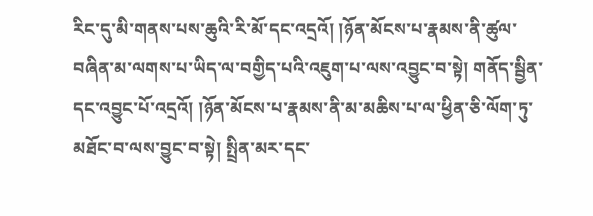རིང་དུ་མི་གནས་པས་ཆུའི་རི་མོ་དང་འདྲའོ། །ཉོན་མོངས་པ་རྣམས་ནི་ཚུལ་བཞིན་མ་ལགས་པ་ཡིད་ལ་བགྱིད་པའི་འཇུག་པ་ལས་འབྱུང་བ་སྟེ། གནོད་སྦྱིན་དང་འབྱུང་པོ་འདྲའོ། །ཉོན་མོངས་པ་རྣམས་ནི་མ་མཆིས་པ་ལ་ཕྱིན་ཅི་ལོག་ཏུ་མཐོང་བ་ལས་བྱུང་བ་སྟེ། སྤྲིན་མར་དང་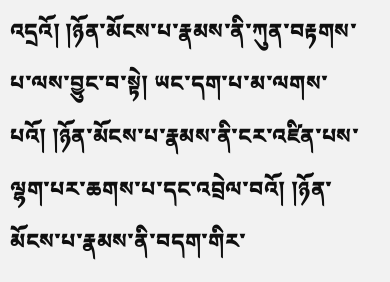འདྲའོ། །ཉོན་མོངས་པ་རྣམས་ནི་ཀུན་བརྟགས་པ་ལས་བྱུང་བ་སྟེ། ཡང་དག་པ་མ་ལགས་པའོ། །ཉོན་མོངས་པ་རྣམས་ནི་ངར་འཛིན་པས་ལྷག་པར་ཆགས་པ་དང་འབྲེལ་བའོ། །ཉོན་མོངས་པ་རྣམས་ནི་བདག་གིར་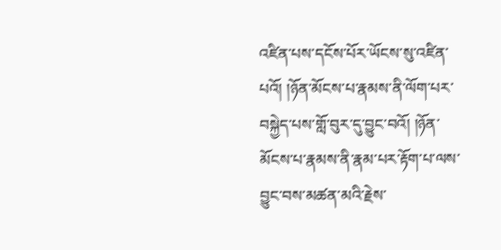འཛིན་པས་དངོས་པོར་ཡོངས་སུ་འཛིན་པའོ། །ཉོན་མོངས་པ་རྣམས་ནི་ལོག་པར་བསྐྱེད་པས་གློ་བུར་དུ་བྱུང་བའོ། །ཉོན་མོངས་པ་རྣམས་ནི་རྣམ་པར་རྟོག་པ་ལས་བྱུང་བས་མཚན་མའི་རྗེས་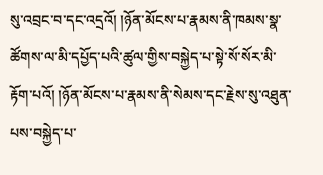སུ་འབྲང་བ་དང་འདྲའོ། །ཉོན་མོངས་པ་རྣམས་ནི་ཁམས་སྣ་ཚོགས་ལ་མི་དཔྱོད་པའི་ཚུལ་གྱིས་བསྐྱེད་པ་སྟེ་སོ་སོར་མི་རྟོག་པའོ། །ཉོན་མོངས་པ་རྣམས་ནི་སེམས་དང་རྗེས་སུ་འཐུན་པས་བསྐྱེད་པ་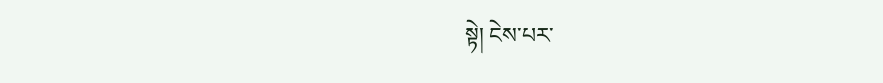སྟེ། ངེས་པར་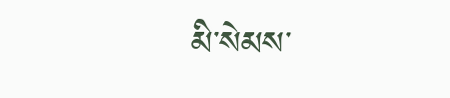མི་སེམས་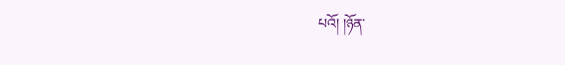པའོ། །ཉོན་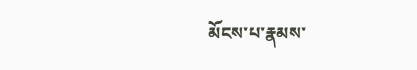མོངས་པ་རྣམས་